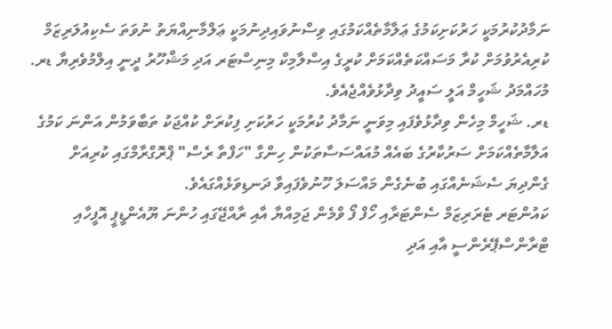ނަމާދުކުރުމަކީ ހަރުކަށިކަމުގެ ޢަލާމާތެއްކަމުގައި ވިސްނުވައިދިނުމަކީ ޢަލްމާނިއްޔަތު ނުވަތަ ސެކިއުލަރިޒަމް ކުރިއެރުވުމަށް ކުރާ މަސައްކަތެއްކަމަށް ކުރީގެ އިސްލާމިކް މިނިސްޓަރ އަދި މަޝްހޫރު ދީނީ އިލްމުވެރިޔާ ޑރ. މުހައްމަދު ޝަހީމް އަލީ ސައީދު ވިދާޅުވެއްޖެއެވެ.
ޑރ. ޝަހީމް މިހެން ވިދާޅުވެފައި މިވަނީ ނަމާދު ކުރުމަކީ ހަރުކަށި ފިކުރަށް ކުއްޖަކު ތަބާވަމުން އަންނަ ކަމުގެ އަލާމާތެއްކަމަށް ސަރުކާރުގެ ބައެއް މުއައްސަސާތަކުން ހިންގާ "ހަފްތާ ރެސް" ޕްރޮގްރާމްގައި ކުރިއަށް ގެންދިޔަ ސެޝަނެއްގައި ބުނެގެން މައްސަލަ ހޫނުވެފައިވާ ދަނޑިވަޅެއްގައެވެ.
ކައުންޓަރ ޓެރަރިޒަމް ސެންޓަރާއި ހޯފް ފޯ ވްމެން ޖަމިއްޔާ އާއި ރާއްޖޭގައި ހުންނަ ޔޫއެންޑީޕީ އޮފީހާއި ޓްރާންސްޕޭރެންސީ އާއި އަދި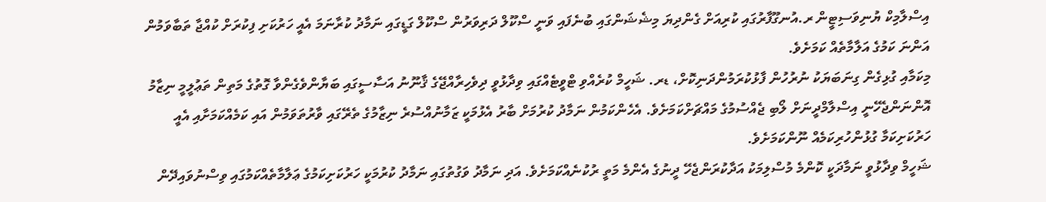އިސްލާމިކް ޔުނިވަސިޓީން ރ.އުނގޫފާރުގައި ކުރިއަށް ގެންދިޔަ މިޝެޝަންގައި ބުނެފައި ވަނީ ސްކޫލް ދަރިވަރުން ސްކޫލް ގަޑީގައި ނަމާދު ކުރާނަމަ އެއީ ހަރުކަށި ފިކުރަށް ކުއްޖާ ތަބާވަމުން އަންނަ ކަމުގެ އަލާމާތެއް ކަމަށެވެ.
މިކަމާއި ގުޅިގެން ގިނަބަޔަކު ނުރުހުން ފާޅުކުރަމުންދަނިކޮށް، ޑރ. ޝަހީމް ކުރެއްވި ޓްވީޓެއްގައި ވިދާޅުވީ ދިވެހިރާއްޖޭގެ ޤާނޫނު އަސާސީގައި ބަޔާންވެގެންވާ ގޮތުގެ މަތިން ތަޢުލީމީ ނިޒާމު އޮންނަންޖެހޭނީ އިސްލާމްދީނަށް ލޯބި ޖެއްސުމުގެ މައްޗަށްކަމަށެވެ. އެހެންކަމުން ނަމާދު ކުރުމަށް ބާރު އެޅުމަކީ ޒަމާނުއްސުރެ ނިޒާމުގެ ތެރޭގައި ވާރުތަވަމުން އައި ކަމެއްކަމަށާއި އެއީ ހަރުކަށިކަމާ ގުޅުންހުރިކަމެއް ނޫންކަމަށެވެ.
ޝަހީމް ވިދާޅުވީ ނަމާދަކީ ކޮންމެ މުސްލިމަކު އަދާކުރަންޖެހޭ ދީނުގެ އެންމެ މަތީ ރުކުނެއްކަމަށެވެ. އަދި ނަމާދު ވަގުތުގައި ނަމާދު ކުރުމަކީ ހަރުކަށިކަމުގެ ޢަލާމާތެއްކަމުގައި ވިސްނުވައިދޭން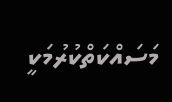މަސައްކަތްކުރުމަކީ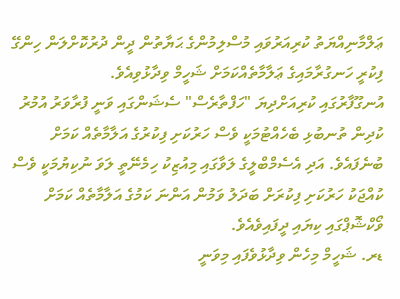ޢަލްމާނިއްޔަތު ކުރިއަރުވައި މުސްލިމުންގެ ޙަޔާތުން ދީން ދުރުކޮށްލަން ހިންގޭ ފިކުރީ ހަނގުރާމައިގެ ޢަލާމާތެއްކަމަށް ޝަހީމް ވިދާޅުވިއެވެ.
އުނގޫފާރުގައި ކުރިއަށްދިޔަ "ހަފްތާރެސް" ސެޝަންގައި ވަނީ ފުރާވަރު އުމުރު ކުދިން ތުނބުޅި ބެހެއްޓުމަކީ ވެސް ހަރުކަށި ފިކުރުގެ އަލާމާތެއް ކަމަށް ބުނެފައެވެ. އަދި އެސެމްބްލީގެ ލަވާގައި މިއުޒިކު ހިމެނޭތީ ލަވަ ނުކިޔުމަކީ ވެސް ކުއްޖަކު ހަރުކަށި ފިކުރަށް ބަދަލު ވަމުން އަންނަ ކަމުގެ އަލާމާތެއް ކަމަށް ވޯކްޝޮޕްގައި ކިޔައި ދީފައިވެއެވެ.
ޑރ. ޝަހީމް މިހެން ވިދާޅުވެފައި މިވަނީ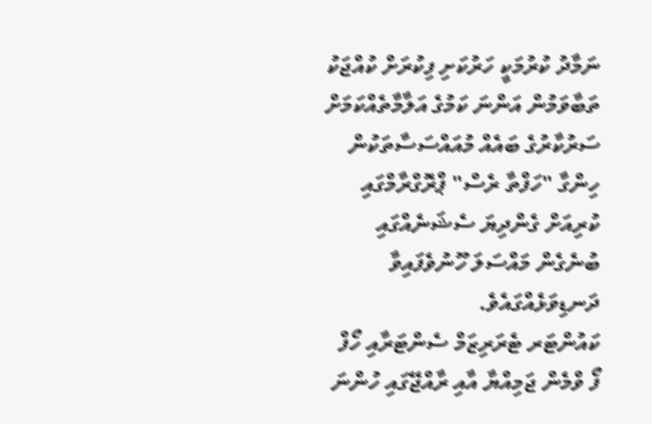ނަމާދު ކުރުމަކީ ހަރުކަށި ފިކުރަށް ކުއްޖަކު ތަބާވަމުން އަންނަ ކަމުގެ އަލާމާތެއްކަމަށް ސަރުކާރުގެ ބައެއް މުއައްސަސާތަކުން ހިންގާ "ހަފްތާ ރެސް" ޕްރޮގްރާމްގައި ކުރިއަށް ގެންދިޔަ ސެޝަނެއްގައި ބުނެގެން މައްސަލަ ހޫނުވެފައިވާ ދަނޑިވަޅެއްގައެވެ.
ކައުންޓަރ ޓެރަރިޒަމް ސެންޓަރާއި ހޯފް ފޯ ވްމެން ޖަމިއްޔާ އާއި ރާއްޖޭގައި ހުންނަ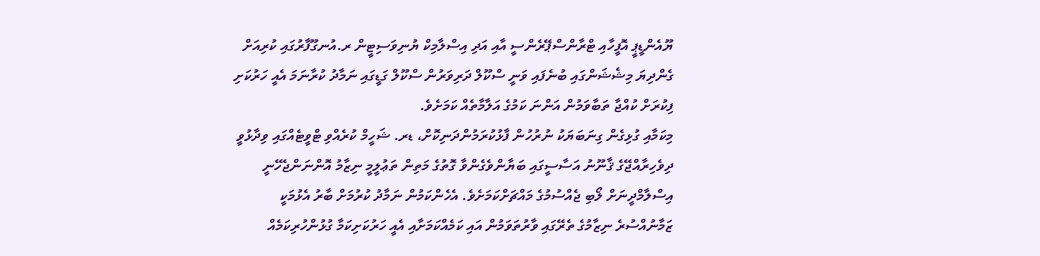ޔޫއެންޑީޕީ އޮފީހާއި ޓްރާންސްޕޭރެންސީ އާއި އަދި އިސްލާމިކް ޔުނިވަސިޓީން ރ.އުނގޫފާރުގައި ކުރިއަށް ގެންދިޔަ މިޝެޝަންގައި ބުނެފައި ވަނީ ސްކޫލް ދަރިވަރުން ސްކޫލް ގަޑީގައި ނަމާދު ކުރާނަމަ އެއީ ހަރުކަށި ފިކުރަށް ކުއްޖާ ތަބާވަމުން އަންނަ ކަމުގެ އަލާމާތެއް ކަމަށެވެ.
މިކަމާއި ގުޅިގެން ގިނަބަޔަކު ނުރުހުން ފާޅުކުރަމުންދަނިކޮށް، ޑރ. ޝަހީމް ކުރެއްވި ޓްވީޓެއްގައި ވިދާޅުވީ ދިވެހިރާއްޖޭގެ ޤާނޫނު އަސާސީގައި ބަޔާންވެގެންވާ ގޮތުގެ މަތިން ތަޢުލީމީ ނިޒާމު އޮންނަންޖެހޭނީ އިސްލާމްދީނަށް ލޯބި ޖެއްސުމުގެ މައްޗަށްކަމަށެވެ. އެހެންކަމުން ނަމާދު ކުރުމަށް ބާރު އެޅުމަކީ ޒަމާނުއްސުރެ ނިޒާމުގެ ތެރޭގައި ވާރުތަވަމުން އައި ކަމެއްކަމަށާއި އެއީ ހަރުކަށިކަމާ ގުޅުންހުރިކަމެއް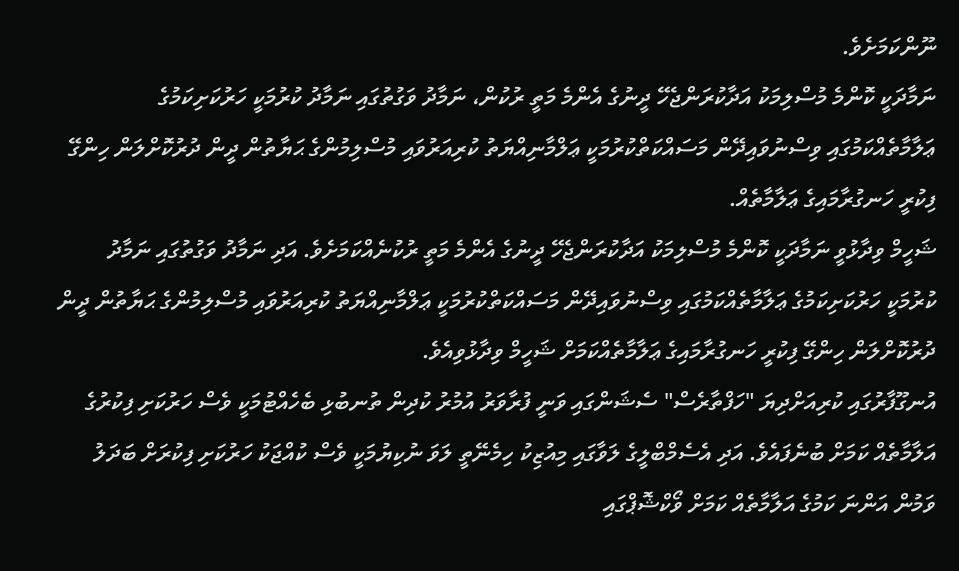ނޫންކަމަށެވެ.
ނަމާދަކީ ކޮންމެ މުސްލިމަކު އަދާކުރަންޖެހޭ ދީނުގެ އެންމެ މަތީ ރުކުން، ނަމާދު ވަގުތުގައި ނަމާދު ކުރުމަކީ ހަރުކަށިކަމުގެ ޢަލާމާތެއްކަމުގައި ވިސްނުވައިދޭން މަސައްކަތްކުރުމަކީ ޢަލްމާނިއްޔަތު ކުރިއަރުވައި މުސްލިމުންގެ ޙަޔާތުން ދީން ދުރުކޮށްލަން ހިންގޭ ފިކުރީ ހަނގުރާމައިގެ ޢަލާމާތެއް.
ޝަހީމް ވިދާޅުވީ ނަމާދަކީ ކޮންމެ މުސްލިމަކު އަދާކުރަންޖެހޭ ދީނުގެ އެންމެ މަތީ ރުކުނެއްކަމަށެވެ. އަދި ނަމާދު ވަގުތުގައި ނަމާދު ކުރުމަކީ ހަރުކަށިކަމުގެ ޢަލާމާތެއްކަމުގައި ވިސްނުވައިދޭން މަސައްކަތްކުރުމަކީ ޢަލްމާނިއްޔަތު ކުރިއަރުވައި މުސްލިމުންގެ ޙަޔާތުން ދީން ދުރުކޮށްލަން ހިންގޭ ފިކުރީ ހަނގުރާމައިގެ ޢަލާމާތެއްކަމަށް ޝަހީމް ވިދާޅުވިއެވެ.
އުނގޫފާރުގައި ކުރިއަށްދިޔަ "ހަފްތާރެސް" ސެޝަންގައި ވަނީ ފުރާވަރު އުމުރު ކުދިން ތުނބުޅި ބެހެއްޓުމަކީ ވެސް ހަރުކަށި ފިކުރުގެ އަލާމާތެއް ކަމަށް ބުނެފައެވެ. އަދި އެސެމްބްލީގެ ލަވާގައި މިއުޒިކު ހިމެނޭތީ ލަވަ ނުކިޔުމަކީ ވެސް ކުއްޖަކު ހަރުކަށި ފިކުރަށް ބަދަލު ވަމުން އަންނަ ކަމުގެ އަލާމާތެއް ކަމަށް ވޯކްޝޮޕްގައި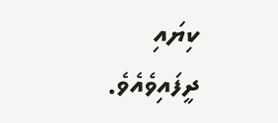ކިޔައި ދީފައިވެއެވެ.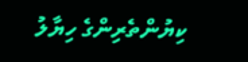ކިޔުންތެރިންގެ ހިޔާލު